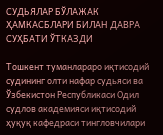СУДЬЯЛАР БЎЛАЖАК ҲАМКАСБЛАРИ БИЛАН ДАВРА СУҲБАТИ ЎТКАЗДИ

Тошкент туманлараро иқтисодий судининг олти нафар судьяси ва  Ўзбекистон Республикаси Одил судлов академияси иқтисодий ҳуқуқ кафедраси тингловчилари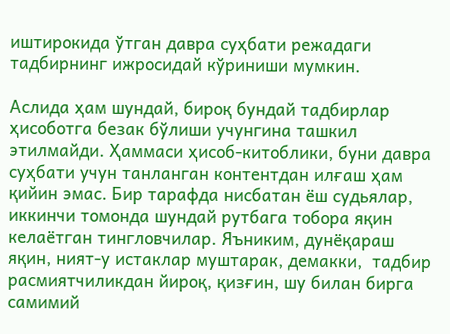иштирокида ўтган давра суҳбати режадаги тадбирнинг ижросидай кўриниши мумкин.

Аслида ҳам шундай, бироқ бундай тадбирлар ҳисоботга безак бўлиши учунгина ташкил этилмайди. Ҳаммаси ҳисоб-китоблики, буни давра суҳбати учун танланган контентдан илғаш ҳам қийин эмас. Бир тарафда нисбатан ёш судьялар, иккинчи томонда шундай рутбага тобора яқин келаётган тингловчилар. Яъниким, дунёқараш яқин, ният-у истаклар муштарак, демакки,  тадбир расмиятчиликдан йироқ, қизғин, шу билан бирга самимий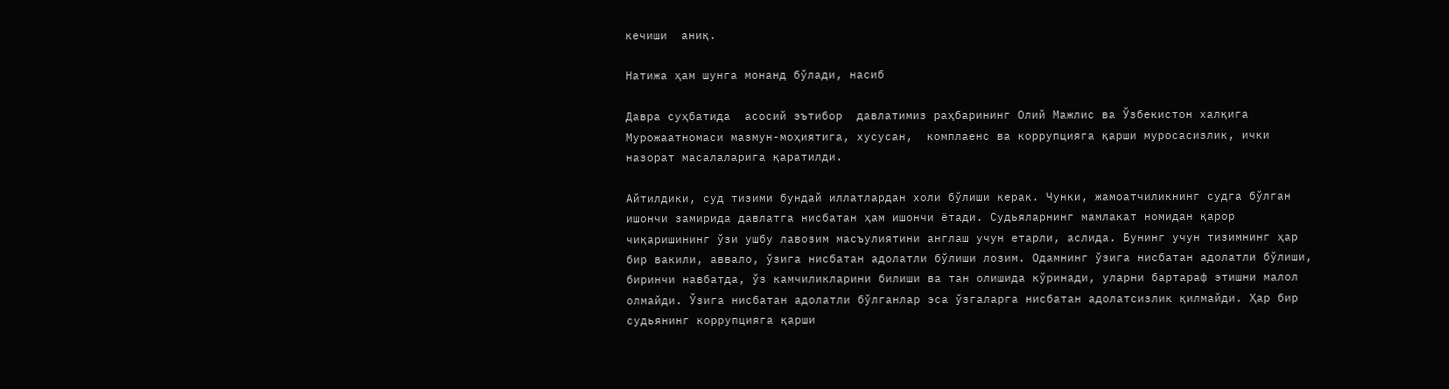кечиши  аниқ.

Натижа ҳам шунга монанд бўлади, насиб

Давра суҳбатида  асосий эътибор  давлатимиз раҳбарининг Олий Мажлис ва Ўзбекистон халқига Мурожаатномаси мазмун-моҳиятига, хусусан,  комплаенс ва коррупцияга қарши муросасизлик, ички назорат масалаларига қаратилди.

Айтилдики, суд тизими бундай иллатлардан холи бўлиши керак. Чунки, жамоатчиликнинг судга бўлган ишончи замирида давлатга нисбатан ҳам ишончи ётади. Судьяларнинг мамлакат номидан қарор чиқаришининг ўзи ушбу лавозим масъулиятини англаш учун етарли, аслида. Бунинг учун тизимнинг ҳар бир вакили, аввало, ўзига нисбатан адолатли бўлиши лозим. Одамнинг ўзига нисбатан адолатли бўлиши, биринчи навбатда, ўз камчиликларини билиши ва тан олишида кўринади, уларни бартараф этишни малол олмайди. Ўзига нисбатан адолатли бўлганлар эса ўзгаларга нисбатан адолатсизлик қилмайди. Ҳар бир судьянинг коррупцияга қарши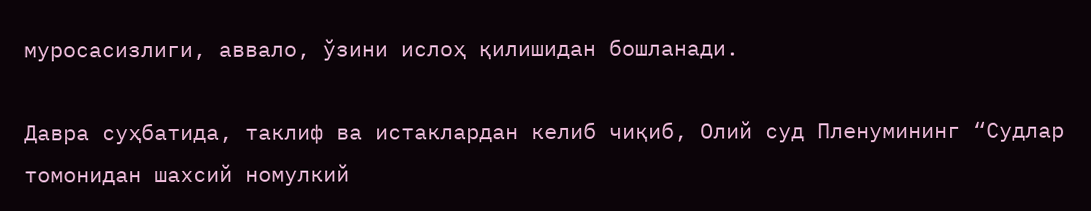муросасизлиги, аввало, ўзини ислоҳ қилишидан бошланади.

Давра суҳбатида, таклиф ва истаклардан келиб чиқиб, Олий суд Пленумининг “Судлар томонидан шахсий номулкий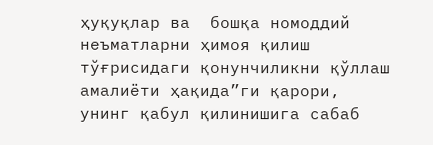ҳуқуқлар ва  бошқа номоддий неъматларни ҳимоя қилиш тўғрисидаги қонунчиликни қўллаш амалиёти ҳақида”ги қарори, унинг қабул қилинишига сабаб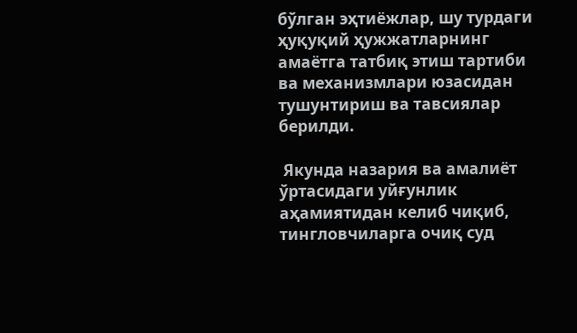бўлган эҳтиёжлар, шу турдаги ҳуқуқий ҳужжатларнинг амаётга татбиқ этиш тартиби ва механизмлари юзасидан тушунтириш ва тавсиялар берилди.

 Якунда назария ва амалиёт ўртасидаги уйғунлик аҳамиятидан келиб чиқиб, тингловчиларга очиқ суд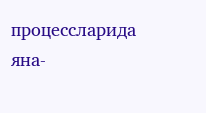процессларида яна-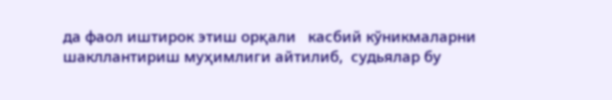да фаол иштирок этиш орқали   касбий кўникмаларни шакллантириш муҳимлиги айтилиб,  судьялар бу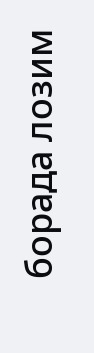борада лозим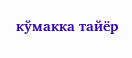кўмакка тайёр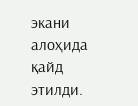экани алоҳида қайд этилди.